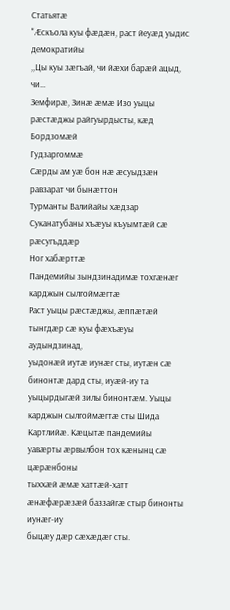Статьятæ
"Æскъола куы фæдæн, раст йеуæд уыдис демократийы
,,Цы куы зæгъай, чи йæхи барæй ацыд, чи…
Земфирæ, Зинæ æмæ Изо уыцы рæстæджы райгуырдысты, кæд Бордзомæй
Гудзаргоммæ
Сæрды ам уæ бон нæ æсуыдзæн равзарат чи бынæттон
Турманты Валийайы хæдзар Суканатубаны хъæуы къуымтæй сæ рæсугъддæр
Ног хабæрттæ
Пандемийы зындзинадимæ тохгæнæг карджын сылгоймæгтæ
Раст уыцы рæстæджы, æппæтæй тынгдæр сæ куы фæхъæуы аудындзинад,
уыдонæй иутæ иунæг сты, иутæн сæ бинонтæ дард сты, иуæй-иу та
уыцырдыгæй зилы бинонтæм. Уыцы карджын сылгоймæгтæ сты Шида
Картлийæ. Кæцытæ пандемийы уавæрты æрвылбон тох кæнынц сæ цæрæнбоны
тыххæй æмæ хаттæй-хатт æнæфæрæзæй баззайгæ стыр бинонты иунæг-иу
быцæу дæр сæхæдæг сты.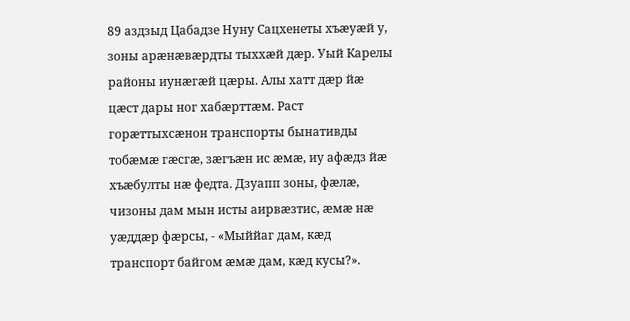89 аздзыд Цабадзе Нуну Сацхенеты хъæуæй у, зоны арæнæвæрдты тыххæй дæр. Уый Карелы районы иунæгæй цæры. Алы хатт дæр йæ цæст дары ног хабæрттæм. Раст горæттыхсæнон транспорты бынативды тобæмæ гæсгæ, зæгъæн ис æмæ, иу афæдз йæ хъæбулты нæ федта. Дзуапп зоны, фæлæ, чизоны дам мын исты аирвæзтис, æмæ нæ уæддæр фæрсы, - «Мыййаг дам, кæд транспорт байгом æмæ дам, кæд кусы?».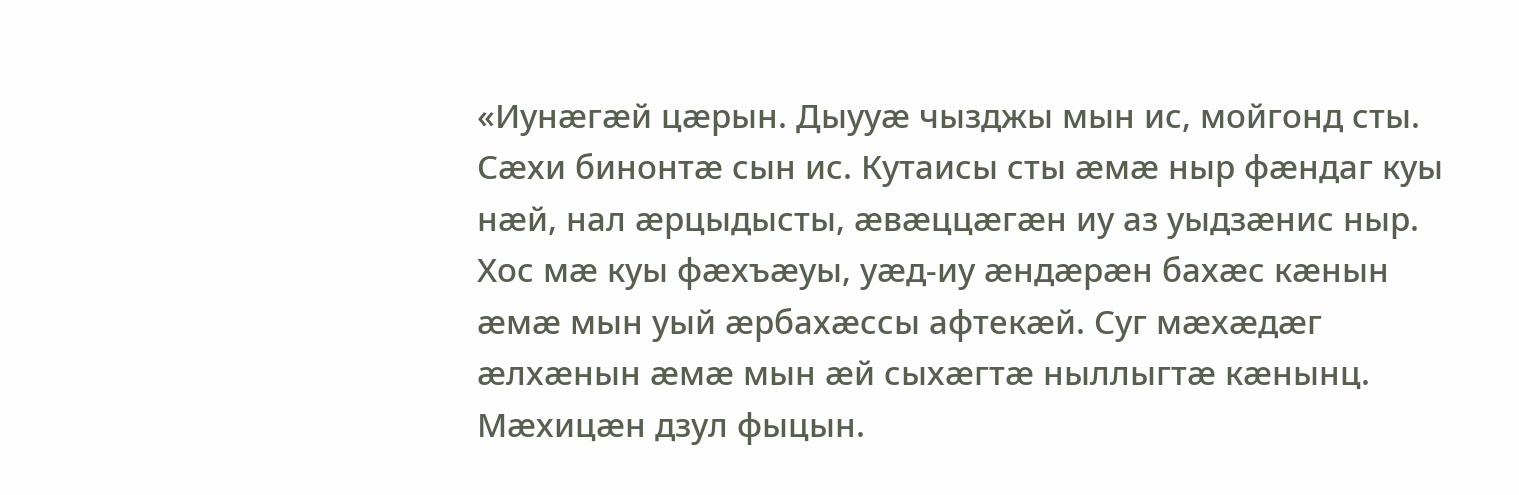«Иунæгæй цæрын. Дыууæ чызджы мын ис, мойгонд сты. Сæхи бинонтæ сын ис. Кутаисы сты æмæ ныр фæндаг куы нæй, нал æрцыдысты, æвæццæгæн иу аз уыдзæнис ныр. Хос мæ куы фæхъæуы, уæд-иу æндæрæн бахæс кæнын æмæ мын уый æрбахæссы афтекæй. Суг мæхæдæг æлхæнын æмæ мын æй сыхæгтæ ныллыгтæ кæнынц. Мæхицæн дзул фыцын.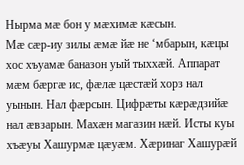Нырма мæ бон у мæхимæ кæсын.
Мæ сæр-иу зилы æмæ йæ не ‘мбарын, кæцы хос хъуамæ баназон уый тыххæй. Аппарат мæм бæргæ ис, фæлæ цæстæй хорз нал уынын. Нал фæрсын. Цифрæты кæрæдзийæ нал æвзарын. Махæн магазин нæй. Исты куы хъæуы Хашурмæ цæуæм. Хæринаг Хашурæй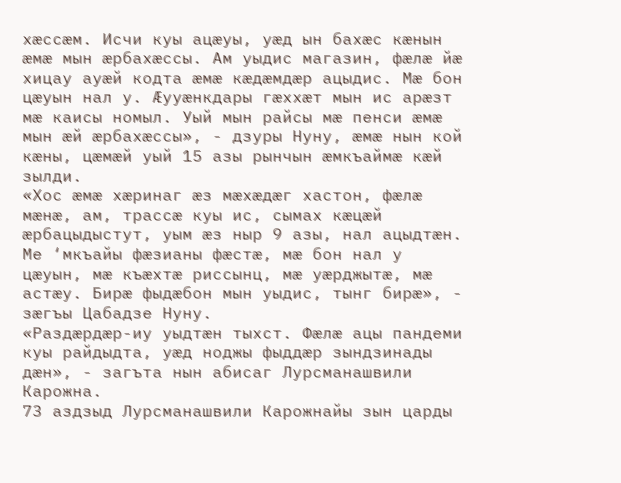хæссæм. Исчи куы ацæуы, уæд ын бахæс кæнын æмæ мын æрбахæссы. Ам уыдис магазин, фæлæ йæ хицау ауæй кодта æмæ кæдæмдæр ацыдис. Мæ бон цæуын нал у. Æууæнкдары гæххæт мын ис арæзт мæ каисы номыл. Уый мын райсы мæ пенси æмæ мын æй æрбахæссы», - дзуры Нуну, æмæ нын кой кæны, цæмæй уый 15 азы рынчын æмкъаймæ кæй зылди.
«Хос æмæ хæринаг æз мæхæдæг хастон, фæлæ мæнæ, ам, трассæ куы ис, сымах кæцæй æрбацыдыстут, уым æз ныр 9 азы, нал ацыдтæн. Ме ‘мкъайы фæзианы фæстæ, мæ бон нал у цæуын, мæ къæхтæ риссынц, мæ уæрджытæ, мæ астæу. Бирæ фыдæбон мын уыдис, тынг бирæ», - зæгъы Цабадзе Нуну.
«Раздæрдæр-иу уыдтæн тыхст. Фæлæ ацы пандеми куы райдыдта, уæд ноджы фыддæр зындзинады дæн», - загъта нын абисаг Лурсманашвили Карожна.
73 аздзыд Лурсманашвили Карожнайы зын царды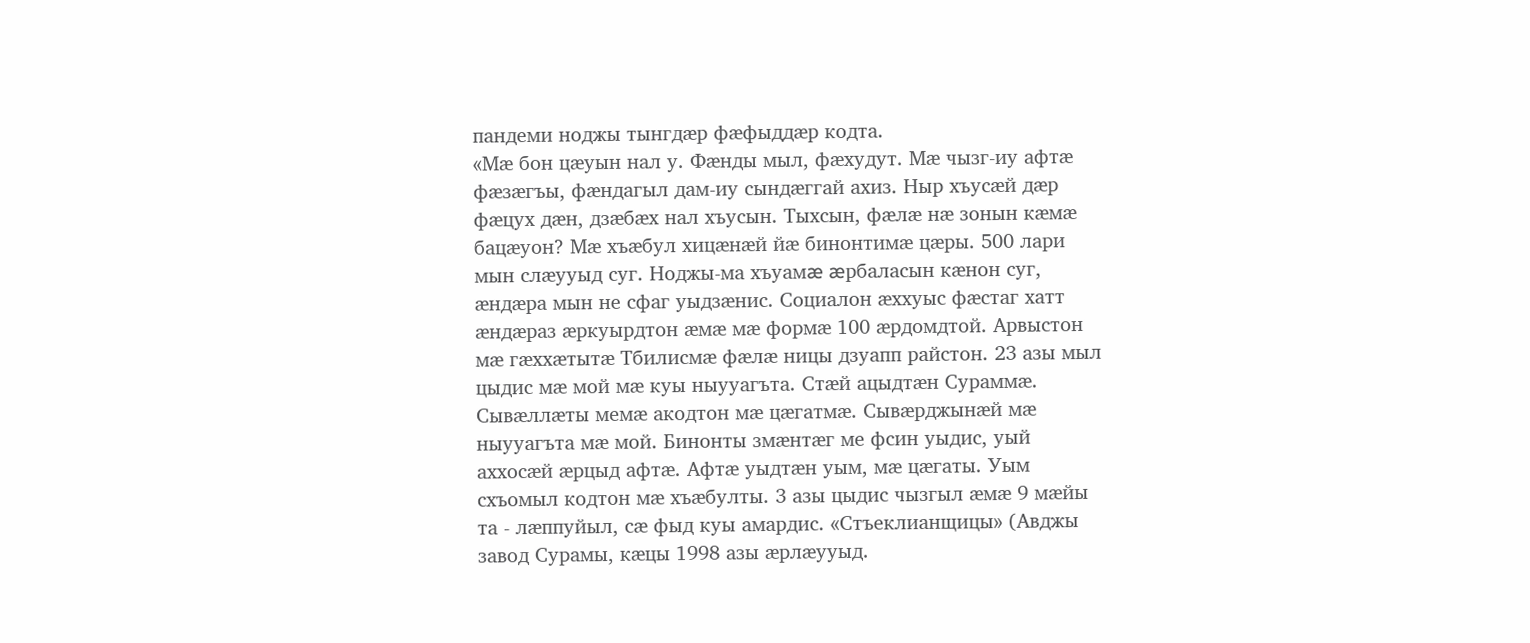пандеми ноджы тынгдæр фæфыддæр кодта.
«Мæ бон цæуын нал у. Фæнды мыл, фæхудут. Мæ чызг-иу афтæ фæзæгъы, фæндагыл дам-иу сындæггай ахиз. Ныр хъусæй дæр фæцух дæн, дзæбæх нал хъусын. Тыхсын, фæлæ нæ зонын кæмæ бацæуон? Мæ хъæбул хицæнæй йæ бинонтимæ цæры. 500 лари мын слæууыд суг. Ноджы-ма хъуамæ æрбаласын кæнон суг, æндæра мын не сфаг уыдзæнис. Социалон æххуыс фæстаг хатт æндæраз æркуырдтон æмæ мæ формæ 100 æрдомдтой. Арвыстон мæ гæххæтытæ Тбилисмæ фæлæ ницы дзуапп райстон. 23 азы мыл цыдис мæ мой мæ куы ныууагъта. Стæй ацыдтæн Сураммæ. Сывæллæты мемæ акодтон мæ цæгатмæ. Сывæрджынæй мæ ныууагъта мæ мой. Бинонты змæнтæг ме фсин уыдис, уый аххосæй æрцыд афтæ. Афтæ уыдтæн уым, мæ цæгаты. Уым схъомыл кодтон мæ хъæбулты. 3 азы цыдис чызгыл æмæ 9 мæйы та - лæппуйыл, сæ фыд куы амардис. «Стъеклианщицы» (Авджы завод Сурамы, кæцы 1998 азы æрлæууыд.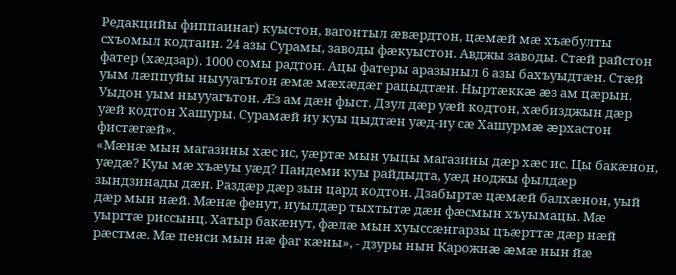Редакцийы фиппаинаг) куыстон, вагонтыл æвæрдтон, цæмæй мæ хъæбулты схъомыл кодтаин. 24 азы Сурамы, заводы фæкуыстон. Авджы заводы. Стæй райстон фатер (хæдзар). 1000 сомы радтон. Ацы фатеры аразыныл 6 азы бахъуыдтæн. Стæй уым лæппуйы ныууагътон æмæ мæхæдæг рацыдтæн. Ныртæккæ æз ам цæрын. Уыдон уым ныууагътон. Æз ам дæн фыст. Дзул дæр уæй кодтон, хæбизджын дæр уæй кодтон Хашуры. Сурамæй иу куы цыдтæн уæд-иу сæ Хашурмæ æрхастон фистæгæй».
«Мæнæ мын магазины хæс ис, уæртæ мын уыцы магазины дæр хæс ис. Цы бакæнон, уæдæ? Куы мæ хъæуы уæд? Пандеми куы райдыдта, уæд ноджы фылдæр зындзинады дæн. Раздæр дæр зын цард кодтон. Дзабыртæ цæмæй балхæнон, уый дæр мын нæй. Мæнæ фенут, иуылдæр тыхтытæ дæн фæсмын хъуымацы. Мæ уыргтæ риссынц. Хатыр бакæнут, фæлæ мын хуыссæнгарзы цъæрттæ дæр нæй рæстмæ. Мæ пенси мын нæ фаг кæны», - дзуры нын Карожнæ æмæ нын йæ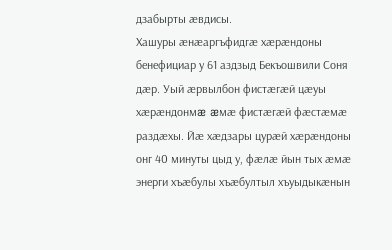дзабырты æвдисы.
Хашуры æнæаргъфидгæ хæрæндоны бенефициар у 61 аздзыд Бекъошвили Соня дæр. Уый æрвылбон фистæгæй цæуы хæрæндонмæ æмæ фистæгæй фæстæмæ раздæхы. Йæ хæдзары цурæй хæрæндоны онг 40 минуты цыд у, фæлæ йын тых æмæ энерги хъæбулы хъæбултыл хъуыдыкæнын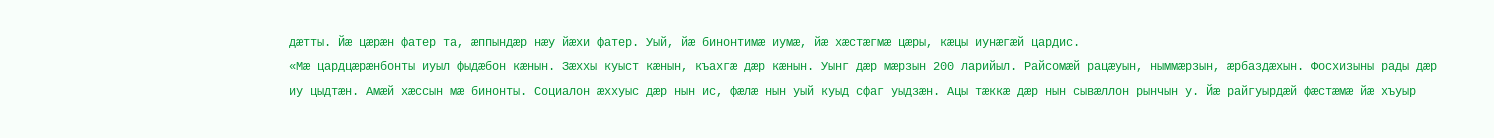дæтты. Йæ цæрæн фатер та, æппындæр нæу йæхи фатер. Уый, йæ бинонтимæ иумæ, йæ хæстæгмæ цæры, кæцы иунæгæй цардис.
«Мæ цардцæрæнбонты иуыл фыдæбон кæнын. Зæххы куыст кæнын, къахгæ дæр кæнын. Уынг дæр мæрзын 200 ларийыл. Райсомæй рацæуын, ныммæрзын, æрбаздæхын. Фосхизыны рады дæр иу цыдтæн. Амæй хæссын мæ бинонты. Социалон æххуыс дæр нын ис, фæлæ нын уый куыд сфаг уыдзæн. Ацы тæккæ дæр нын сывæллон рынчын у. Йæ райгуырдæй фæстæмæ йæ хъуыр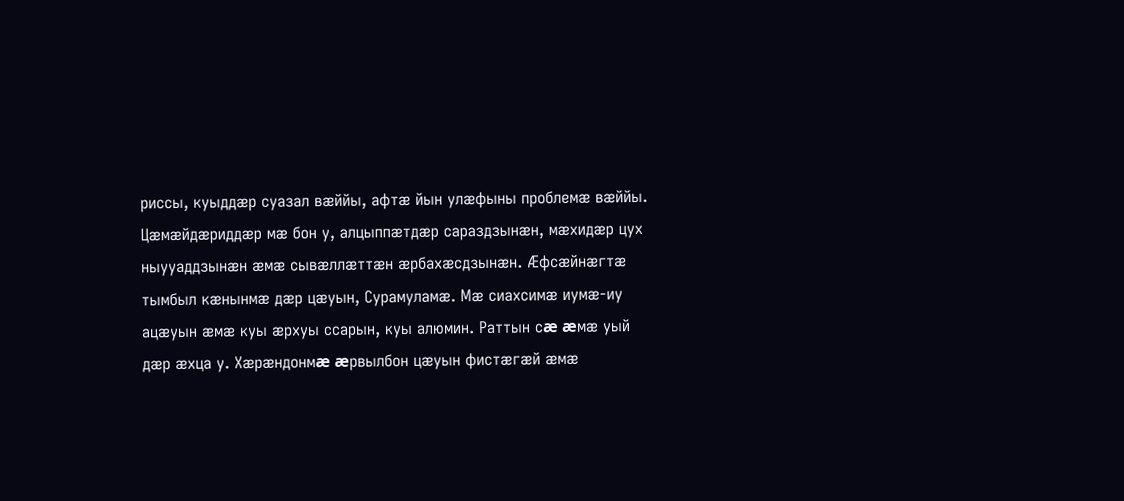риссы, куыддæр суазал вæййы, афтæ йын улæфыны проблемæ вæййы. Цæмæйдæриддæр мæ бон у, алцыппæтдæр сараздзынæн, мæхидæр цух ныууаддзынæн æмæ сывæллæттæн æрбахæсдзынæн. Æфсæйнæгтæ тымбыл кæнынмæ дæр цæуын, Сурамуламæ. Мæ сиахсимæ иумæ-иу ацæуын æмæ куы æрхуы ссарын, куы алюмин. Раттын сæ æмæ уый дæр æхца у. Хæрæндонмæ æрвылбон цæуын фистæгæй æмæ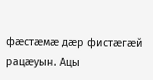фæстæмæ дæр фистæгæй рацæуын. Ацы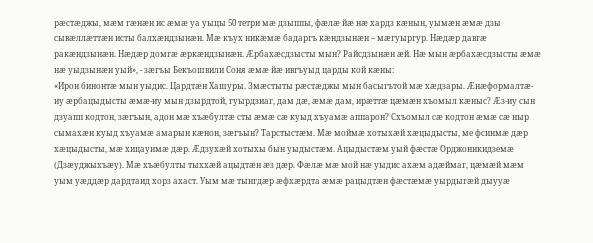рæстæджы, мæм гæнæн ис æмæ уа уыцы 50 тетри мæ дзыппы, фæлæ йæ нæ хардз кæнын, уымæн æмæ дзы сывæллæттæн исты балхæндзынæн. Мæ къух никæмæ бадаргъ кæндзынæн – мæгуыргур. Нæдæр давгæ ракæндзынæн. Нæдæр домгæ æркæндзынæн. Æрбахæсдзысты мын? Райсдзынæн æй. Нæ мын æрбахæсдзысты æмæ нæ уыдзынæн уый», - зæгъы Бекъошвили Соня æмæ йæ ивгъуыд царды кой кæны:
«Ирон бинонтæ мын уыдис. Цардтæн Хашуры. Змæстыты рæстæджы мын басыгътой мæ хæдзары. Æнæформалтæ-иу æрбацыдысты æмæ-иу мын дзырдтой, гуырдзиаг, дам дæ, æмæ дам, ирæттæ цæмæн хъомыл кæныс? Æз-иу сын дзуапп кодтон, зæгъын, адон мæ хъæбултæ сты æмæ сæ куыд хъуамæ аппарон? Схъомыл сæ кодтон æмæ сæ ныр сымахæн куыд хъуамæ амарын кæнон, зæгъын? Тарстыстæм. Мæ моймæ хотыхæй хæцыдысты, ме фсинмæ дæр хæцыдысты, мæ хицауимæ дæр. Æдзухæй хотыхы бын уыдыстæм. Ацыдыстæм уый фæстæ Орджоникидземæ (Дзæуджыхъæу). Мæ хъæбулты тыххæй ацыдтæн æз дæр. Фæлæ мæ мой нæ уыдис ахæм адæймаг, цæмæй мæм уым уæддæр дардтаид хорз ахаст. Уым мæ тынгдæр æфхæрдта æмæ рацыдтæн фæстæмæ уырдыгæй дыууæ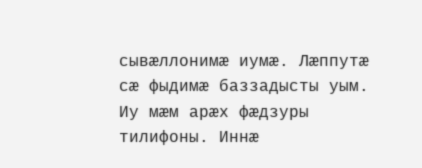сывæллонимæ иумæ. Лæппутæ сæ фыдимæ баззадысты уым. Иу мæм арæх фæдзуры тилифоны. Иннæ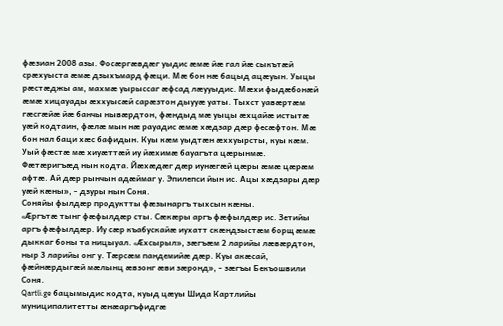фæзиан 2008 азы. Фосæргæвдæг уыдис æмæ йæ гал йæ сыкътæй срæхуыста æмæ дзыхъмард фæци. Мæ бон нæ бацыд ацæуын. Уыцы рæстæджы ам, махмæ уырыссаг æфсад лæууыдис. Мæхи фыдæбонæй æмæ хицауады æххуысæй сарæзтон дыууæ уаты. Тыхст уавæртæм гæсгæйæ йæ банчы нывæрдтон, фæндыд мæ уыцы æхцайæ истытæ уæй кодтаин, фæлæ мын нæ рауадис æмæ хæдзар дæр фесæфтон. Мæ бон нал баци хæс бафидын. Куы кæм уыдтæн æххуырсты, куы кæм. Уый фæстæ мæ хиуæттæй иу йæхимæ бауагъта цæрынмæ. Фæтæригъæд нын кодта. Йæхæдæг дæр иунæгæй цæры æмæ цæрæм афтæ. Ай дæр рынчын адæймаг у. Эпилепси йын ис. Ацы хæдзары дæр уæй кæны», - дзуры нын Соня.
Соняйы фылдæр продуктты фæзынаргъ тыхсын кæны.
«Æргътæ тынг фæфылдæр сты. Сæкæры аргъ фæфылдæр ис. Зетийы аргъ фæфылдæр. Иу сæр къабускайæ иухатт скæндзыстæм борщ æмæ дыккаг боны та ницыуал. «Æхсырыл», зæгъæм 2 ларийы лæвæрдтон, ныр 3 ларийы онг у. Тæрсæм пандемийæ дæр. Куы акæсай, фæйнæрдыгæй мæлынц æвзонг æви зæронд», - зæгъы Бекъошвили Соня.
Qartli.ge бацымыдис кодта, куыд цæуы Шида Картлийы муниципалитетты æнæаргъфидгæ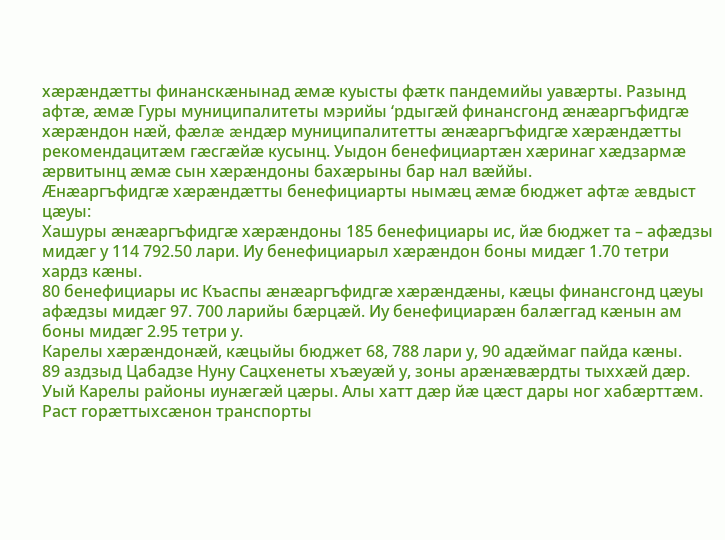хæрæндæтты финанскæнынад æмæ куысты фæтк пандемийы уавæрты. Разынд афтæ, æмæ Гуры муниципалитеты мэрийы ‘рдыгæй финансгонд æнæаргъфидгæ хæрæндон нæй, фæлæ æндæр муниципалитетты æнæаргъфидгæ хæрæндæтты рекомендацитæм гæсгæйæ кусынц. Уыдон бенефициартæн хæринаг хæдзармæ æрвитынц æмæ сын хæрæндоны бахæрыны бар нал вæййы.
Æнæаргъфидгæ хæрæндæтты бенефициарты нымæц æмæ бюджет афтæ æвдыст цæуы:
Хашуры æнæаргъфидгæ хæрæндоны 185 бенефициары ис, йæ бюджет та – афæдзы мидæг у 114 792.50 лари. Иу бенефициарыл хæрæндон боны мидæг 1.70 тетри хардз кæны.
80 бенефициары ис Къаспы æнæаргъфидгæ хæрæндæны, кæцы финансгонд цæуы афæдзы мидæг 97. 700 ларийы бæрцæй. Иу бенефициарæн балæггад кæнын ам боны мидæг 2.95 тетри у.
Карелы хæрæндонæй, кæцыйы бюджет 68, 788 лари у, 90 адæймаг пайда кæны.
89 аздзыд Цабадзе Нуну Сацхенеты хъæуæй у, зоны арæнæвæрдты тыххæй дæр. Уый Карелы районы иунæгæй цæры. Алы хатт дæр йæ цæст дары ног хабæрттæм. Раст горæттыхсæнон транспорты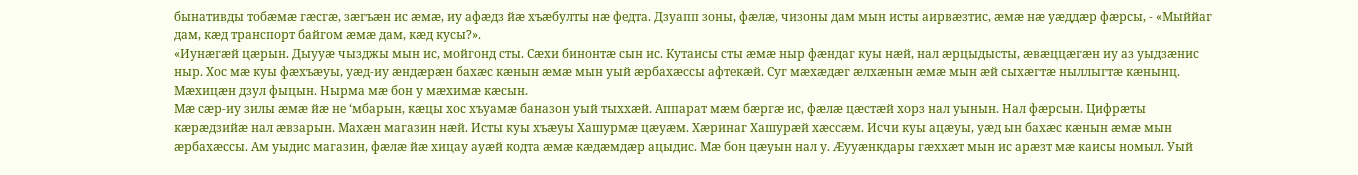бынативды тобæмæ гæсгæ, зæгъæн ис æмæ, иу афæдз йæ хъæбулты нæ федта. Дзуапп зоны, фæлæ, чизоны дам мын исты аирвæзтис, æмæ нæ уæддæр фæрсы, - «Мыййаг дам, кæд транспорт байгом æмæ дам, кæд кусы?».
«Иунæгæй цæрын. Дыууæ чызджы мын ис, мойгонд сты. Сæхи бинонтæ сын ис. Кутаисы сты æмæ ныр фæндаг куы нæй, нал æрцыдысты, æвæццæгæн иу аз уыдзæнис ныр. Хос мæ куы фæхъæуы, уæд-иу æндæрæн бахæс кæнын æмæ мын уый æрбахæссы афтекæй. Суг мæхæдæг æлхæнын æмæ мын æй сыхæгтæ ныллыгтæ кæнынц. Мæхицæн дзул фыцын. Нырма мæ бон у мæхимæ кæсын.
Мæ сæр-иу зилы æмæ йæ не ‘мбарын, кæцы хос хъуамæ баназон уый тыххæй. Аппарат мæм бæргæ ис, фæлæ цæстæй хорз нал уынын. Нал фæрсын. Цифрæты кæрæдзийæ нал æвзарын. Махæн магазин нæй. Исты куы хъæуы Хашурмæ цæуæм. Хæринаг Хашурæй хæссæм. Исчи куы ацæуы, уæд ын бахæс кæнын æмæ мын æрбахæссы. Ам уыдис магазин, фæлæ йæ хицау ауæй кодта æмæ кæдæмдæр ацыдис. Мæ бон цæуын нал у. Æууæнкдары гæххæт мын ис арæзт мæ каисы номыл. Уый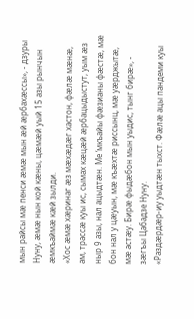мын райсы мæ пенси æмæ мын æй æрбахæссы», - дзуры Нуну, æмæ нын кой кæны, цæмæй уый 15 азы рынчын æмкъаймæ кæй зылди.
«Хос æмæ хæринаг æз мæхæдæг хастон, фæлæ мæнæ, ам, трассæ куы ис, сымах кæцæй æрбацыдыстут, уым æз ныр 9 азы, нал ацыдтæн. Ме ‘мкъайы фæзианы фæстæ, мæ бон нал у цæуын, мæ къæхтæ риссынц, мæ уæрджытæ, мæ астæу. Бирæ фыдæбон мын уыдис, тынг бирæ», - зæгъы Цабадзе Нуну.
«Раздæрдæр-иу уыдтæн тыхст. Фæлæ ацы пандеми куы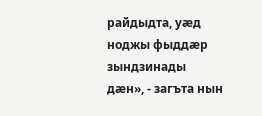райдыдта, уæд ноджы фыддæр зындзинады дæн», - загъта нын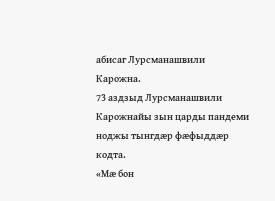абисаг Лурсманашвили Карожна.
73 аздзыд Лурсманашвили Карожнайы зын царды пандеми ноджы тынгдæр фæфыддæр кодта.
«Мæ бон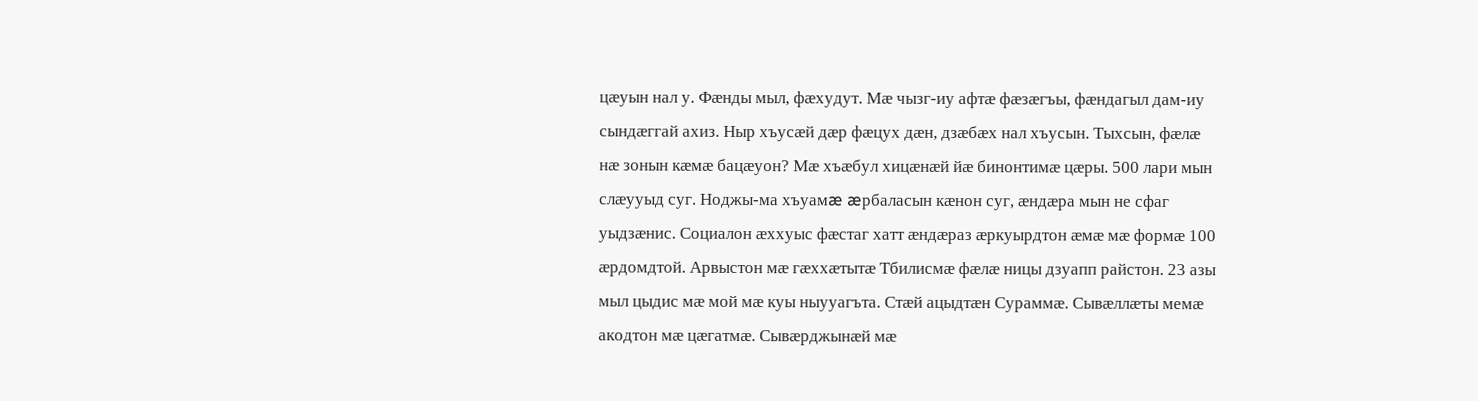цæуын нал у. Фæнды мыл, фæхудут. Мæ чызг-иу афтæ фæзæгъы, фæндагыл дам-иу сындæггай ахиз. Ныр хъусæй дæр фæцух дæн, дзæбæх нал хъусын. Тыхсын, фæлæ нæ зонын кæмæ бацæуон? Мæ хъæбул хицæнæй йæ бинонтимæ цæры. 500 лари мын слæууыд суг. Ноджы-ма хъуамæ æрбаласын кæнон суг, æндæра мын не сфаг уыдзæнис. Социалон æххуыс фæстаг хатт æндæраз æркуырдтон æмæ мæ формæ 100 æрдомдтой. Арвыстон мæ гæххæтытæ Тбилисмæ фæлæ ницы дзуапп райстон. 23 азы мыл цыдис мæ мой мæ куы ныууагъта. Стæй ацыдтæн Сураммæ. Сывæллæты мемæ акодтон мæ цæгатмæ. Сывæрджынæй мæ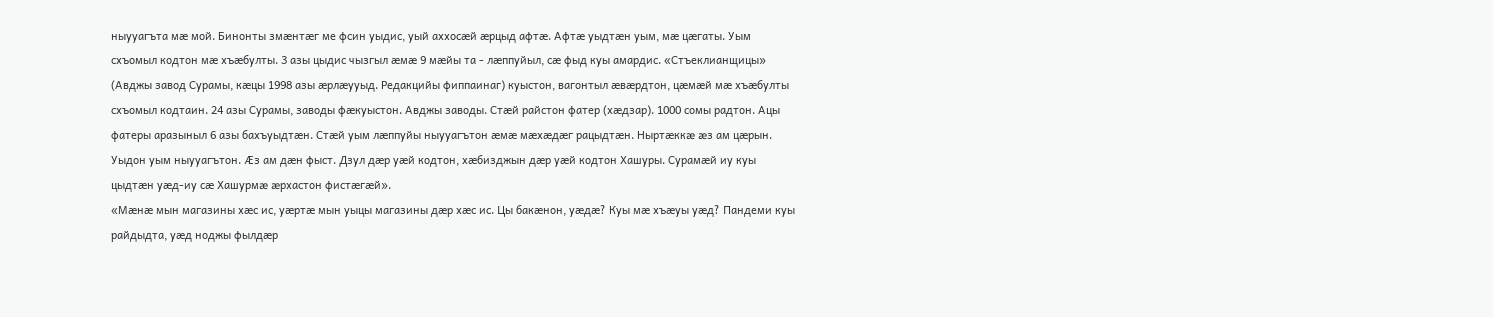ныууагъта мæ мой. Бинонты змæнтæг ме фсин уыдис, уый аххосæй æрцыд афтæ. Афтæ уыдтæн уым, мæ цæгаты. Уым схъомыл кодтон мæ хъæбулты. 3 азы цыдис чызгыл æмæ 9 мæйы та - лæппуйыл, сæ фыд куы амардис. «Стъеклианщицы» (Авджы завод Сурамы, кæцы 1998 азы æрлæууыд. Редакцийы фиппаинаг) куыстон, вагонтыл æвæрдтон, цæмæй мæ хъæбулты схъомыл кодтаин. 24 азы Сурамы, заводы фæкуыстон. Авджы заводы. Стæй райстон фатер (хæдзар). 1000 сомы радтон. Ацы фатеры аразыныл 6 азы бахъуыдтæн. Стæй уым лæппуйы ныууагътон æмæ мæхæдæг рацыдтæн. Ныртæккæ æз ам цæрын. Уыдон уым ныууагътон. Æз ам дæн фыст. Дзул дæр уæй кодтон, хæбизджын дæр уæй кодтон Хашуры. Сурамæй иу куы цыдтæн уæд-иу сæ Хашурмæ æрхастон фистæгæй».
«Мæнæ мын магазины хæс ис, уæртæ мын уыцы магазины дæр хæс ис. Цы бакæнон, уæдæ? Куы мæ хъæуы уæд? Пандеми куы райдыдта, уæд ноджы фылдæр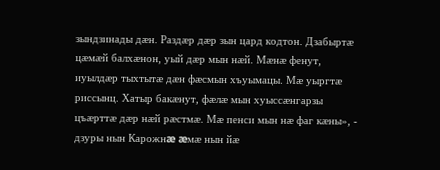зындзинады дæн. Раздæр дæр зын цард кодтон. Дзабыртæ цæмæй балхæнон, уый дæр мын нæй. Мæнæ фенут, иуылдæр тыхтытæ дæн фæсмын хъуымацы. Мæ уыргтæ риссынц. Хатыр бакæнут, фæлæ мын хуыссæнгарзы цъæрттæ дæр нæй рæстмæ. Мæ пенси мын нæ фаг кæны», - дзуры нын Карожнæ æмæ нын йæ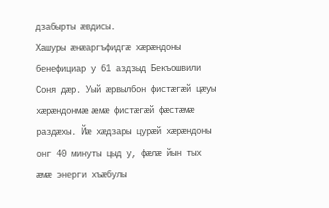дзабырты æвдисы.
Хашуры æнæаргъфидгæ хæрæндоны бенефициар у 61 аздзыд Бекъошвили Соня дæр. Уый æрвылбон фистæгæй цæуы хæрæндонмæ æмæ фистæгæй фæстæмæ раздæхы. Йæ хæдзары цурæй хæрæндоны онг 40 минуты цыд у, фæлæ йын тых æмæ энерги хъæбулы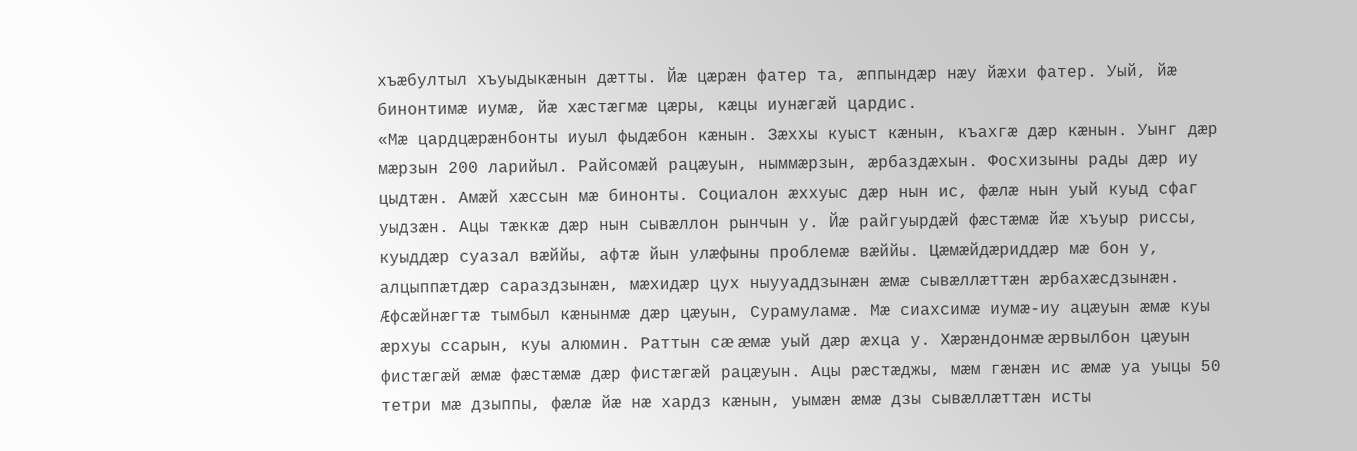хъæбултыл хъуыдыкæнын дæтты. Йæ цæрæн фатер та, æппындæр нæу йæхи фатер. Уый, йæ бинонтимæ иумæ, йæ хæстæгмæ цæры, кæцы иунæгæй цардис.
«Мæ цардцæрæнбонты иуыл фыдæбон кæнын. Зæххы куыст кæнын, къахгæ дæр кæнын. Уынг дæр мæрзын 200 ларийыл. Райсомæй рацæуын, ныммæрзын, æрбаздæхын. Фосхизыны рады дæр иу цыдтæн. Амæй хæссын мæ бинонты. Социалон æххуыс дæр нын ис, фæлæ нын уый куыд сфаг уыдзæн. Ацы тæккæ дæр нын сывæллон рынчын у. Йæ райгуырдæй фæстæмæ йæ хъуыр риссы, куыддæр суазал вæййы, афтæ йын улæфыны проблемæ вæййы. Цæмæйдæриддæр мæ бон у, алцыппæтдæр сараздзынæн, мæхидæр цух ныууаддзынæн æмæ сывæллæттæн æрбахæсдзынæн. Æфсæйнæгтæ тымбыл кæнынмæ дæр цæуын, Сурамуламæ. Мæ сиахсимæ иумæ-иу ацæуын æмæ куы æрхуы ссарын, куы алюмин. Раттын сæ æмæ уый дæр æхца у. Хæрæндонмæ æрвылбон цæуын фистæгæй æмæ фæстæмæ дæр фистæгæй рацæуын. Ацы рæстæджы, мæм гæнæн ис æмæ уа уыцы 50 тетри мæ дзыппы, фæлæ йæ нæ хардз кæнын, уымæн æмæ дзы сывæллæттæн исты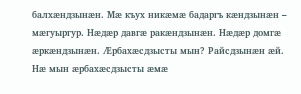балхæндзынæн. Мæ къух никæмæ бадаргъ кæндзынæн – мæгуыргур. Нæдæр давгæ ракæндзынæн. Нæдæр домгæ æркæндзынæн. Æрбахæсдзысты мын? Райсдзынæн æй. Нæ мын æрбахæсдзысты æмæ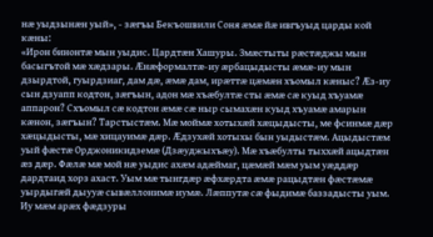нæ уыдзынæн уый», - зæгъы Бекъошвили Соня æмæ йæ ивгъуыд царды кой кæны:
«Ирон бинонтæ мын уыдис. Цардтæн Хашуры. Змæстыты рæстæджы мын басыгътой мæ хæдзары. Æнæформалтæ-иу æрбацыдысты æмæ-иу мын дзырдтой, гуырдзиаг, дам дæ, æмæ дам, ирæттæ цæмæн хъомыл кæныс? Æз-иу сын дзуапп кодтон, зæгъын, адон мæ хъæбултæ сты æмæ сæ куыд хъуамæ аппарон? Схъомыл сæ кодтон æмæ сæ ныр сымахæн куыд хъуамæ амарын кæнон, зæгъын? Тарстыстæм. Мæ моймæ хотыхæй хæцыдысты, ме фсинмæ дæр хæцыдысты, мæ хицауимæ дæр. Æдзухæй хотыхы бын уыдыстæм. Ацыдыстæм уый фæстæ Орджоникидземæ (Дзæуджыхъæу). Мæ хъæбулты тыххæй ацыдтæн æз дæр. Фæлæ мæ мой нæ уыдис ахæм адæймаг, цæмæй мæм уым уæддæр дардтаид хорз ахаст. Уым мæ тынгдæр æфхæрдта æмæ рацыдтæн фæстæмæ уырдыгæй дыууæ сывæллонимæ иумæ. Лæппутæ сæ фыдимæ баззадысты уым. Иу мæм арæх фæдзуры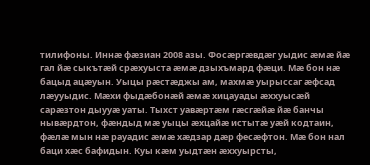тилифоны. Иннæ фæзиан 2008 азы. Фосæргæвдæг уыдис æмæ йæ гал йæ сыкътæй срæхуыста æмæ дзыхъмард фæци. Мæ бон нæ бацыд ацæуын. Уыцы рæстæджы ам, махмæ уырыссаг æфсад лæууыдис. Мæхи фыдæбонæй æмæ хицауады æххуысæй сарæзтон дыууæ уаты. Тыхст уавæртæм гæсгæйæ йæ банчы нывæрдтон, фæндыд мæ уыцы æхцайæ истытæ уæй кодтаин, фæлæ мын нæ рауадис æмæ хæдзар дæр фесæфтон. Мæ бон нал баци хæс бафидын. Куы кæм уыдтæн æххуырсты,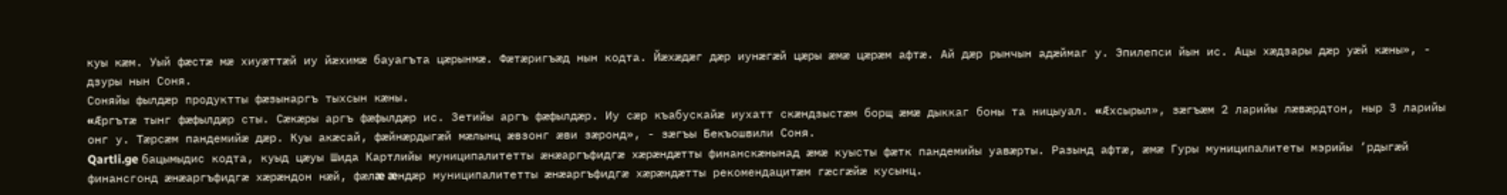куы кæм. Уый фæстæ мæ хиуæттæй иу йæхимæ бауагъта цæрынмæ. Фæтæригъæд нын кодта. Йæхæдæг дæр иунæгæй цæры æмæ цæрæм афтæ. Ай дæр рынчын адæймаг у. Эпилепси йын ис. Ацы хæдзары дæр уæй кæны», - дзуры нын Соня.
Соняйы фылдæр продуктты фæзынаргъ тыхсын кæны.
«Æргътæ тынг фæфылдæр сты. Сæкæры аргъ фæфылдæр ис. Зетийы аргъ фæфылдæр. Иу сæр къабускайæ иухатт скæндзыстæм борщ æмæ дыккаг боны та ницыуал. «Æхсырыл», зæгъæм 2 ларийы лæвæрдтон, ныр 3 ларийы онг у. Тæрсæм пандемийæ дæр. Куы акæсай, фæйнæрдыгæй мæлынц æвзонг æви зæронд», - зæгъы Бекъошвили Соня.
Qartli.ge бацымыдис кодта, куыд цæуы Шида Картлийы муниципалитетты æнæаргъфидгæ хæрæндæтты финанскæнынад æмæ куысты фæтк пандемийы уавæрты. Разынд афтæ, æмæ Гуры муниципалитеты мэрийы ‘рдыгæй финансгонд æнæаргъфидгæ хæрæндон нæй, фæлæ æндæр муниципалитетты æнæаргъфидгæ хæрæндæтты рекомендацитæм гæсгæйæ кусынц.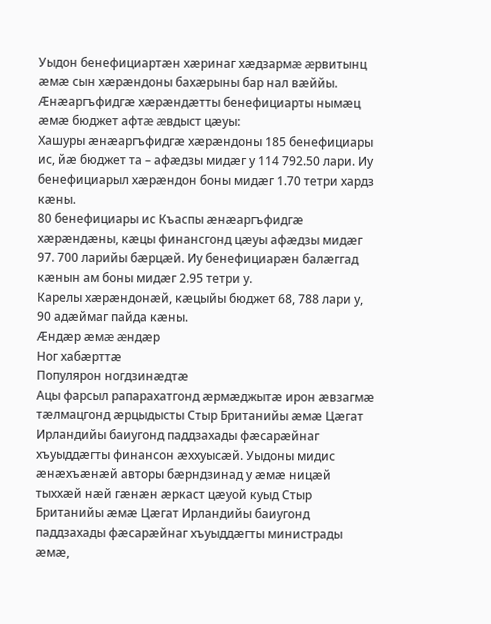Уыдон бенефициартæн хæринаг хæдзармæ æрвитынц æмæ сын хæрæндоны бахæрыны бар нал вæййы.
Æнæаргъфидгæ хæрæндæтты бенефициарты нымæц æмæ бюджет афтæ æвдыст цæуы:
Хашуры æнæаргъфидгæ хæрæндоны 185 бенефициары ис, йæ бюджет та – афæдзы мидæг у 114 792.50 лари. Иу бенефициарыл хæрæндон боны мидæг 1.70 тетри хардз кæны.
80 бенефициары ис Къаспы æнæаргъфидгæ хæрæндæны, кæцы финансгонд цæуы афæдзы мидæг 97. 700 ларийы бæрцæй. Иу бенефициарæн балæггад кæнын ам боны мидæг 2.95 тетри у.
Карелы хæрæндонæй, кæцыйы бюджет 68, 788 лари у, 90 адæймаг пайда кæны.
Æндæр æмæ æндæр
Ног хабæрттæ
Популярон ногдзинæдтæ
Ацы фарсыл рапарахатгонд æрмæджытæ ирон æвзагмæ тæлмацгонд æрцыдысты Стыр Британийы æмæ Цæгат Ирландийы баиугонд паддзахады фæсарæйнаг хъуыддæгты финансон æххуысæй. Уыдоны мидис æнæхъæнæй авторы бæрндзинад у æмæ ницæй тыххæй нæй гæнæн æркаст цæуой куыд Стыр Британийы æмæ Цæгат Ирландийы баиугонд паддзахады фæсарæйнаг хъуыддæгты министрады æмæ,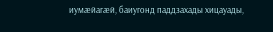иумæйагæй, баиугонд паддзахады хицауады,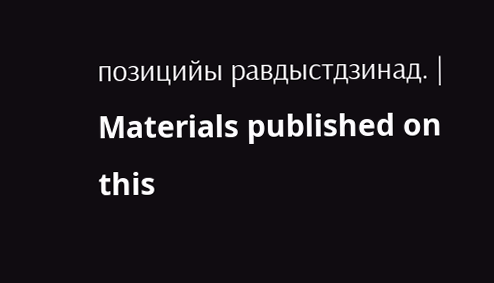позицийы равдыстдзинад. |
Materials published on this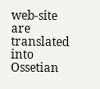web-site are translated into Ossetian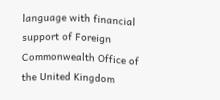language with financial support of Foreign Commonwealth Office of the United Kingdom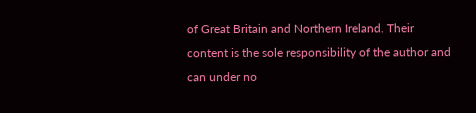of Great Britain and Northern Ireland. Their content is the sole responsibility of the author and can under no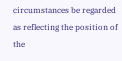circumstances be regarded as reflecting the position of the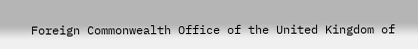Foreign Commonwealth Office of the United Kingdom of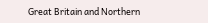Great Britain and Northern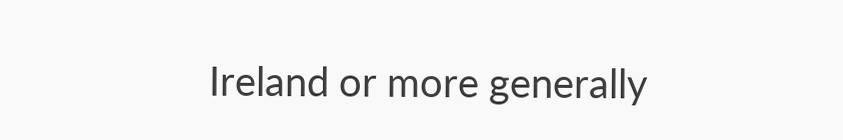Ireland or more generally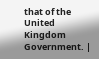that of the United Kingdom Government. |